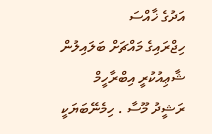އަދުގެ ޚާއްސަ
ހިޖްރައިގެ މައްޗަށް ބަލައިލުން
ޝާޢިއުކުރީ އިބްރާހީމް ރަޝީދު މޫސާ . ހިމެނޭބަޔަކީ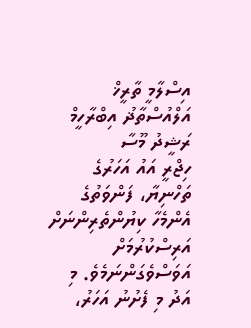އިސްލާމީ ތާރީޚް
އަލްއުސްތާޛު އިބްރާހީމް ރަޝީދު މޫސާ
ހިޖްރީ އައު އަހަރުގެ ތަހްނިޔާ، ފަންވަތުގެ އެންމެހާ ކިޔުންތެރިންނަށް އަރިސްކުރުމަށް އަވަސްވެގަންނަމެވެ. މި އަދު މި ފެށުނު އަހަރު،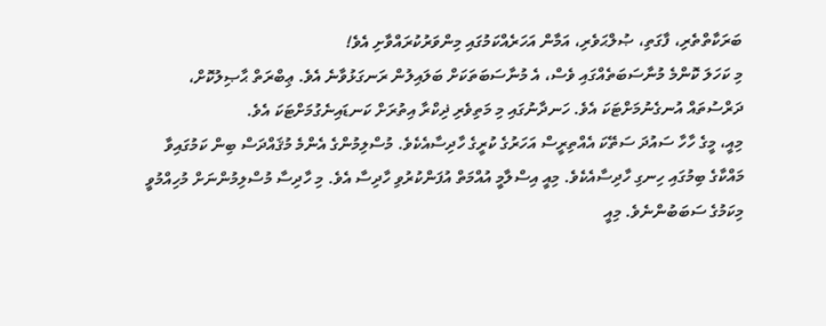ބަރަކާތްތެރި، ފާގަތި، ޞުލްޙަވެރި، އަމާން އަހަރެއްކަމުގައި މިންވަރުކުރައްވާށި އެވެ!
މި ކަހަލަ ކޮންމެ މުނާސަބަތެއްގައި ވެސް، އެ މުނާސަބަތަކަށް ބަލައިލުން ރަނގަޅުވާނެ އެވެ. ޢިބްރަތް ޙާޞިލުކޮށް، ދަރްސުތައް އުނގެނުމަށްޓަކަ އެވެ. ހަނދާނުގައި މި މަތިވެރި ޛިކްރާ އިތުރަށް ކަނޑައިނެގުމަށްޓަކަ އެވެ.
މިއީ، މީގެ ހާހާ ސައުދަ ސަތޭކަ އެއްތިރީސް އަހަރުގެ ކުރީގެ ހާދިސާއެކެވެ. މުސްލިމުންގެ އެންމެ މުޤައްދަސް ބިން ކަމުގައިވާ މައްކާގެ ބިމުގައި ހިނގި ހާދިސާއެކެވެ. މިއީ އިސްލާމީ އުއްމަތް އުފަންކުރުވި ހާދިސާ އެވެ. މި ހާދިސާ މުސްލިމުންނަށް މުހިއްމުވީ މިކަމުގެ ސަބަބުންނެވެ. މިއީ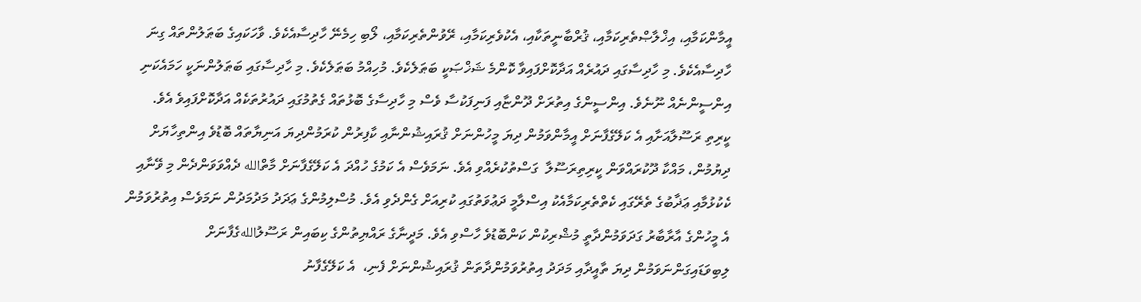އީމާންކަމާއި، އިޚްލާޞްތެރިކަމާއި، ޤުރްބާނީތަކާއި، އެކުވެރިކަމާއި، ރޭވުންތެރިކަމާއި، ލޯބި ހިމެނޭ ހާދިސާއެކެވެ. ވާހަކައިގެ ބަޠަލުންތައް ގިނަ ހާދިސާއެކެވެ. މި ހާދިސާގައި ދައުރެއް އަދާކޮށްފައިވާ ކޮންމެ ޝަޚްޞަކީ ބަޠަލެކެވެ. މުހިއްމު ބަޠަލެކެވެ. މި ހާދިސާގައި ބަޠަލުންނަކީ ހަމައެކަނި އިންސީންނެއް ނޫނެވެ. އިންސީންގެ އިތުރަށް ދޫންޏާއި ފަނިފަކުސާ ވެސް މި ހާދިސާގެ ބޮޅުތައް ގެތުމުގައި ދައުރުތަކެއް އަދާކޮށްފައިވެ އެވެ.
ކީރިތި ރަސޫލާއަށާއި އެ ކަލޭގެފާނަށް އީމާންވަމުން ދިޔަ މީހުންނަށް ޤުރައިޝުންނާއި ކާފިރުން ކުރަމުންދިޔަ އަނިޔާތައް ބޮޑުވެ އިންތިހާޔަށް ދިޔުމުން، މައްކާ ދޫކުރައްވަން ކީރިތިރަސޫލާ  ގަސްތުކުރެއްވި އެވެ. ނަމަވެސް އެ ކަމުގެ ހުއްދަ އެ ކަލޭގެފާނަށް މާތްالله ދެއްވަވަންދެން މި ވޭނާއި ކެކުޅުމާއި ޢަޛާބުގެ ތެރޭގައި ކެތްތެރިކަމާއެކު އިސްލާމީ ދަޢުވަތުގައި ކުރިއަށް ގެންދެވި އެވެ. މުސްލިމުންގެ ޢަދަދު މަދުމަދުން ނަމަވެސް އިތުރުވަމުން އެ މީހުންގެ އާރާބާރު ގަދަވަމުންދާތީ މުޝްރިކުން ކަންބޮޑުވެ ހާސްވި އެވެ. މަދީނާގެ ރައްޔިތުންގެ ކިބައިން ރަސޫލުاللهގެފާނަށް ލިބިވަޑައިގަންނަވަމުން ދިޔަ ތާއީދާއި މަދަދު އިތުރުވަމުންދާތަން ޤުރައިޝުންނަށް ފެނި،  އެ ކަލޭގެފާނު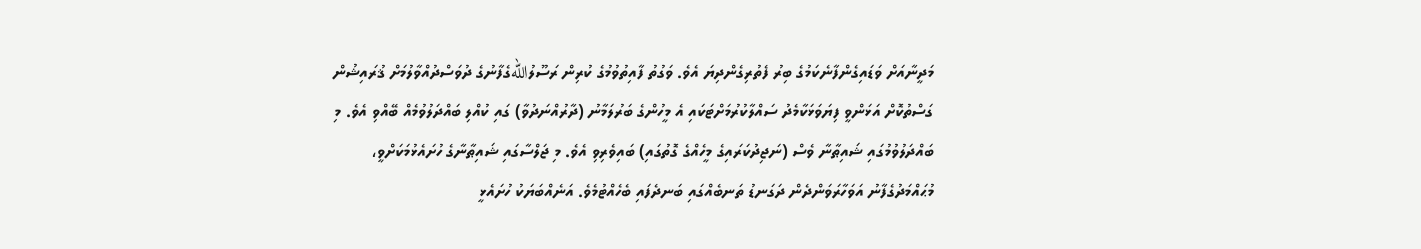މަދީނާއަށް ވަޑައިގެންފާނެކަމުގެ ބިރު ފެތުރިގެންދިޔަ އެވެ. ވަގުތު ފާއިތުވުމުގެ ކުރިން ރަސޫލުاللهގެފާނުގެ ދުވަސްދުއްވާލުމަށް ޤުރައިޝުން ގަސްތުކޮށް އަޅަންވީ ފިޔަވަޅަކާމެދު ސައްލާކުރުމަށްޓަކައި އެ މީހުންގެ ބަރުލަމާނު (ދާރުއްނަދުވާ) ގައި ކުއްލި ބައްދަލުވުމެއް ބޭއްވި އެވެ. މި ބައްދަލުވުމުގައި ޝައިޠާނާ ވެސް (ނަޖިދުކަރައިގެ މީހެއްގެ ގޮތުގައި) ބައިވެރިވި އެވެ. މި ޖަލްސާގައި ޝައިޠާނާގެ ހުށައެޅުމަކަށްވީ، މުޙައްމަދުގެފާނު އަވަހާރަވަންދެން ދަގަނޑު ތަނބެއްގައި ބަނދެފައި ބެހެއްޓުމެވެ. އަނެއްބަޔަކު ހުށައެޅީ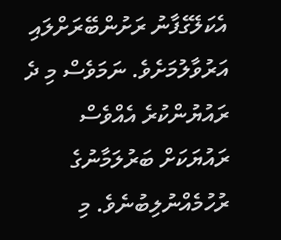އެކަލޭގެފާނު ރަށުންބޭރަށްލައި އަރުވާލުމަށެވެ. ނަމަވެސް މި ދެ ރައުޔުންކުރެ އެއްވެސް ރައުޔަކަށް ބަރުލަމާނުގެ ރުހުމެއްނުލިބުނެވެ. މި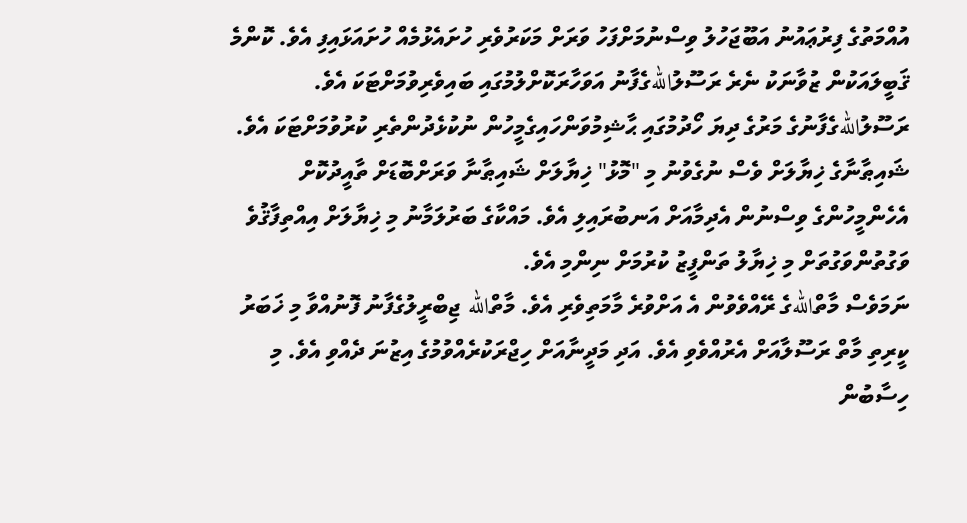އުއްމަތުގެ ފިރުޢައުނު އަބޫޖަހުލު ވިސްނުމަށްފަހު ވަރަށް މަކަރުވެރި ހުށައެޅުމެއް ހުށައަޅައިފި އެވެ. ކޮންމެ ޤަބީލައަކުން ޒުވާނަކު ނެރެ ރަސޫލުاللهގެފާނު އަވަހާރަކޮށްލުމުގައި ބައިވެރިވުމަށްޓަކަ އެވެ. ރަސޫލުاللهގެފާނުގެ މަރުގެ ދިޔަ ހޯދުމުގައި ޙާޝިމުވަންހައިގެމީހުން ނުކުޅެދުންތެރި ކުރުވުމަށްޓަކަ އެވެ. ޝައިޠާނާގެ ޚިޔާލަށް ވެސް ނުގެވުނު މި "މޮޅު" ޚިޔާލަށް ޝައިޠާނާ ވަރަށްބޮޑަށް ތާއީދުކޮށް އެހެންމީހުންގެ ވިސްނުން އެދިމާއަށް އަނބުރައިލި އެވެ. މައްކާގެ ބަރުލަމާނު މި ޚިޔާލަށް އިއްތިފާޤުވެ ވަގުތުންވަގުތަށް މި ޚިޔާލު ތަންފީޒު ކުރުމަށް ނިންމި އެވެ.
ނަމަވެސް މާތްاللهގެ ރޭއްވެވުން އެ އަށްވުރެ މާމަތިވެރި އެވެ. މާތްالله ޖިބްރީލުގެފާނު ފޮނުއްވާ މި ޚަބަރު ކީރިތި މާތް ރަސޫލާއަށް އެރުއްވެވި އެވެ. އަދި މަދީނާއަށް ހިޖްރަކުރެއްވުމުގެ އިޒުނަ ދެއްވި އެވެ. މި ހިސާބުން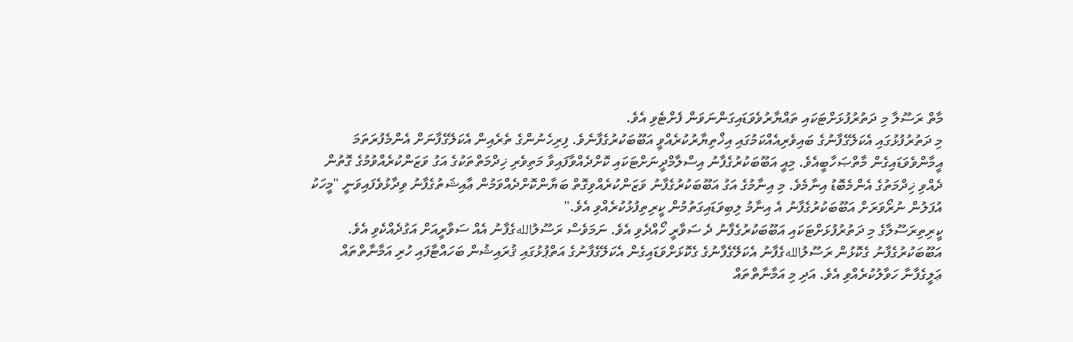މާތް ރަސޫލާ މި ދަތުރުފުޅަށްޓަކައި ތައްޔާރުވެވަޑައިގަންނަވަން ފެށްޓެވި އެވެ.
މި ދަތުރުފުޅުގައި އެކަލޭގެފާނުގެ ބައިވެރިއެއްކަމުގައި އިޚްތިޔާރުކުރެއްވީ އަބޫބަކުރުގެފާނެވެ. ފިރިހެނުންގެ ތެރެއިން އެކަލޭގެފާނަށް އެންމެފުރަތަމަ އީމާންވެވަޑައިގެން މާތްޞަހާބީއެވެ. މިއީ އަބޫބަކުރުގެފާނު އިސްލާމްދީނަށްޓަކައި ކޮށްދެއްވާފައިވާ މަތިވެރި ޚިދްމަތްތަކުގެ އަގު ވަޒަންކުރެއްވުމުގެ ގޮތުން ދެއްވި ޚިދްމަތުގެ އެންމެބޮޑު އިނާމެވެ. މި އިނާމުގެ އަގު އަބޫބަކުރުގެފާނު ވަޒަންކުރެއްވިގޮތް ބަޔާންކޮށްދެއްވަމުން ޢާއިޝަތުގެފާނު ވިދާޅުވެފައިވަނީ "މީހަކު އުފަލުން ނުރޯވަރަށް އަބޫބަކުރުގެފާނު އެ އިނާމު ލިބިވަޑައިގަތުމުން ކީރިތިފުޅުކުރެއްވި އެވެ."
ކީރިތިރަސޫލާގެ މި ދަތުރުފުޅަށްޓަކައި އަބޫބަކުރުގެފާނު ދެ ސަވާރީ ހޯއްދެވި އެވެ. ނަމަވެސް ރަސޫލުاللهގެފާނު އެއް ސަވާރީއަށް އަގުދެއްކެވި އެވެ.
އަބޫބަކުރުގެފާނު ގެކޮޅުން ރަސޫލުاللهގެފާނު އެކަލޭގެފާނުގެ ގެކޮޅަށްވަޑައިގެން އެކަލޭގެފާނުގެ އަތްޕުޅުގައި ޤުރައިޝުން ބަހައްޓާފައި ހުރި އަމާނާތްތައް ޢަލީގެފާނާ ހަވާލުކުރެއްވި އެވެ. އަދި މި އަމާނާތްތައް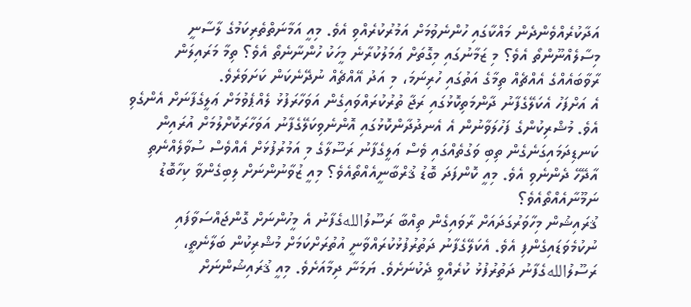އަދާކުރެއްވެންދެން މައްކާގައި ހުންނެވުމަށް އަމުރުކުރެއްވި އެވެ. މިއީ އަމާނަތްތެރިކަމުގެ ލާސާނީ މިސާލެއްނޫންތޯ އެވެ؟ މި ޒަމާނުގައި މިގޮތަށް ޢަމަލުކުރާނެ މީހަކު ހުންނާނެތޯ އެވެ؟ ތިމާ މަރައިލަން ރާވާބައެއްގެ އެއްޗެއް ތިމާގެ އަތުގައި ހުރިނަމަ، މި އަދު އޭއްޗެއް ނުދޭނެކަން ކަށަވަރެވެ.
އެ އަށްފަހު އެކަލޭގެފާނު ދާންމަތިކޮޅުގައި ރަޖާ ތުރުކުރައްވައިގެން އަވަހާރަފުޅު ލެއްޕެވުމަށް ޢަލީގެފާނަށް އެންގެވި އެވެ. މުޝްރިކުންގެ ފަހުލަވާނުން އެ އެނދުދާންކޮޅުގައި އޮންނެވިކަލޭގެފާނު އަވަހާރަކޮށްލުމަށް އުރައިން ކަނޑިދަމައިގަނެގެން ތިބި ވަގުތެއްގައި ވެސް ޢަލީގެފާނު ރަސޫލާގެ މި އަމުރުފުޅަށް އެއްވެސް ސުވާލެއްނެތި އާދޭހޭ ދެންނެވި އެވެ. މިއީ ކޮންފަދަ ބޮޑު ޤުރްބާނީއެއްތޯއެވެ؟ މިއީ ޒުވާނުންނަށް ލިބިގެންވާ ކިހާބޮޑު ނަމޫނާއެއްތޯއެވެ؟
ޤުރައިޝުން މިހާވަރުގަދައަށް ރާވައިގެން ތިއްބާ ރަސޫލުاللهގެފާނު އެ މީހުންނަށް ގޮންޖައްސަވާފައި ނުކުމެވަޑައިގެންފި އެވެ. އެކަލޭގެފާނު ދަތުރުފުޅުކުރައްވާނީ އުތުރަށްކަމަށް މުޝްރިކުން ބަލާނެތީ، ރަސޫލުاللهގެފާނު ދަތުރުފުޅު ކުރެއްވީ ދެކުނަށެވެ. ޔަމަނާ ދިމާއަށެވެ. މިއީ ޤުރައިޝުންނަށް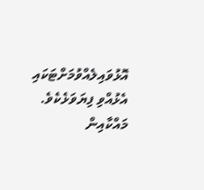އޮޅުވައިލެއްވުމަށްޓަކައި އެޅުއްވި ފިޔަވަޅެކެވެ. މައްކާއިން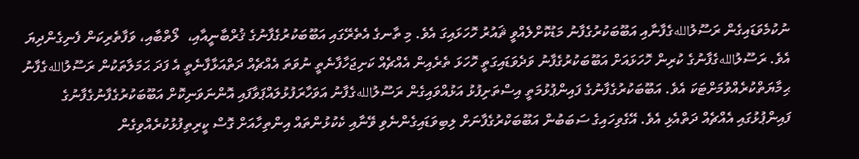ނުކުމެވަޑައިގެން ރަސޫލުاللهގެފާނާއި އަބޫބަކުރުގެފާނު މަޑުކޮށްލެއްވީ ޘައުރު ހޮހަޅައިގަ އެވެ. މި ތާނގެ އެތެރޭގައި އަބޫބަކުރުގެފާނުގެ ޤުރްބާނީއާއި،  ލޯތްބާއި، ވަފާތެރިކަން ފެނިގެންދިޔަ އެވެ. ރަސޫލުاللهގެފާނުގެ ކުރިން ހޮހަޅައަށް އަބޫބަކުރުގެފާނު ވަދެވަޑައިގަތީ ހޮހަޅަ ތެރެއިން އެއްޗެއް ކަށިޖަހާފާނެތީ ނުވަތަ އެއްޗެއް ދަތްއަޅާފާނެތީ އެ ފަދަ ޙަމަލާތަކުން ރަސޫލުاللهގެފާނު ޙިމާޔަތްކުރެއްވުމަށްޓަކަ އެވެ. އަބޫބަކުރުގެފާނުގެ ފައިންޕުޅުމަތީ އިސްތަށިފުޅު އަޅުއްވައިގެން ރަސޫލުاللهގެފާނު އަވަހާރަފުޅުލައްޕަވާފައި އޮންނަވަނިކޮށް އަބޫބަކުރުގެފާނުގެފާނުގެ ފައިންޕުޅުގައި އެއްޗެއް ދަތްއެޅި އެވެ. އޭގެވިހައިގެ ސަބަބުން އަބޫބަކްރުގެފާނަށް ލިބިވަޑައިގެންނެވި ވޭނާއި ކެކުޅުންތައް އިންތިހާއަށް ގޮސް ކީރިތިފުޅުކުރެއްވިގެން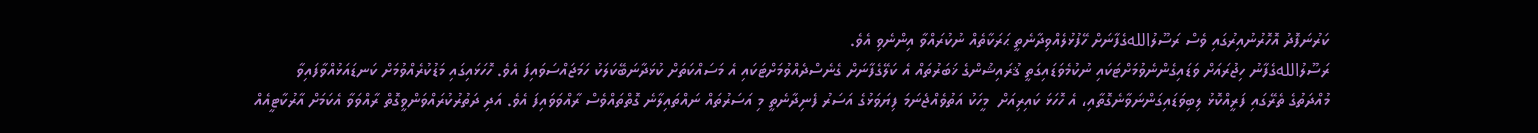ކަރުނަފޮދު އޮހޮރުނުއިރުގައި ވެސް ރަސޫލުاللهގެފާނަށް ހޭފުޅުލެއްވިދާނެތީ ޙަރަކާތެއް ނުކުރައްވާ އިންނެވި އެވެ.
ރަސޫލުاللهގެފާނު ހިޖުރައަށް ވަޑައިގެންނެވުމަށްޓަކައި ނުކުމެވަޑައިގަތީ ޤުރައިޝުންގެ ޚަބަރުތައް އެ ކަލޭގެފާނަށް ގެނެސްދެއްވުމަށްޓަކައި އެ މަސައްކަތަށް ކުޅަދާނަބޭކަލަކު ހަމަޖައްސަވައިފަ އެވެ. ހޮހަޅައިގައި މަޑުކުރެއްވުމަށް ކަނޑައަޅުއްވާފައިވާ މުއްދަތުގެ ތެރޭގައި ފަރީއްކޮޅު ލިބިވަޑައިގަންނަވާނެގޮތާއި، އެ ހޮހަޅަ ކައިރިއަށް  މީހަކު އަތުވެއްޖެނަމަ ފިޔަވަޅުގެ އަސަރު ފެނިދާނެތީ މި އަސަރުތައް ނައްތައިލާނެ ގޮތްތައްވެސް ރާއްވަވައިފަ އެވެ. އަދި ދަތުރުކުރައްވަންވީގޮތް ރާއްވަވާ އެކަމަށް އާރުކާޓީއެއް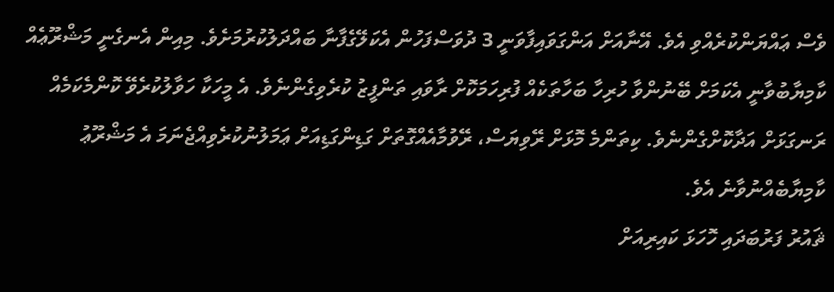ވެސް ޢައްޔަންކުރެއްވި އެވެ. އޭނާއަށް އަންގަވައިފާވަނީ 3 ދުވަސްފަހުން އެކަލޭގެފާނާ ބައްދަލުކުރުމަށެވެ. މިއިން އެނގެނީ މަޝްރޫޢެއް ކާމިޔާބުވާނީ އެކަމަށް ބޭނުންވާ ހުރިހާ ބަހާތަކެއް ފުރިހަމަކޮށް ރާވައި ތަންފީޒު ކުރެވިގެންނެވެ. އެ މީހަކާ ހަވާލުކުރެވޭ ކޮންމެކަމެއް ރަނގަޅަށް އަދާކޮށްގެންނެވެ. ކިތަންމެ މޮޅަށް ރޭވިޔަސް، ރޭވުމާއެއްގޮތަށް ގަޑިންގަޑިއަށް ޢަމަލުނުކުރެވިއްޖެނަމަ އެ މަޝްރޫޢު ކާމިޔާބެއްނުވާނެ އެވެ.
ޘައުރު ފަރުބަދައި ހޮހަޅަ ކައިރިއަށް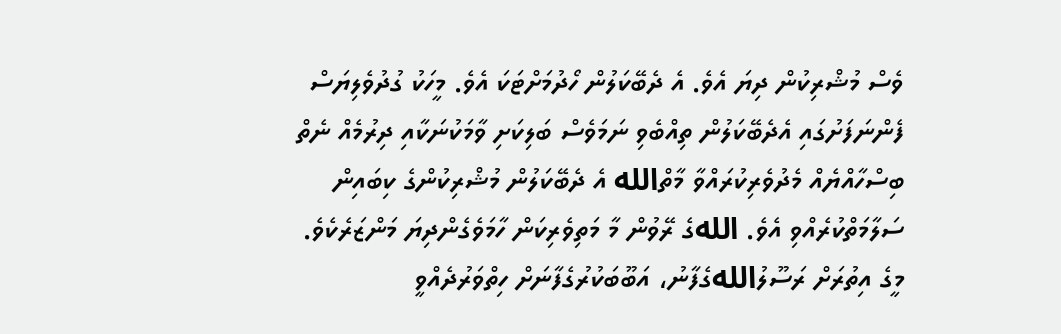ވެސް މުޝްރިކުން ދިޔަ އެވެ. އެ ދެބޭކަލުން ހޯދުމަށްޓަކަ އެވެ. މީހަކު ގުދުވެލިޔަސް ފެންނަފަށުގައި އެދެބޭކަލުން ތިއްބެވި ނަމަވެސް ބަލިކަށި ވާމަކުނަކާއި ދިރުމެއް ނެތް  ބިސްހާއްޔެއް މެދުވެރިކުރައްވާ މާތްالله އެ ދެބޭކަލުން މުޝްރިކުންގެ ކިބައިން ސަލާމަތްކުރެއްވި އެވެ. اللهގެ ރޭވުން މާ މަތިވެރިކަން ހާމަވެގެންދިޔަ މަންޒަރެކެވެ. މީގެ އިތުރަށް ރަސޫލުاللهގެފާނު، އަބޫބަކުރުގެފާނަށް ހިތްވަރުދެއްވީ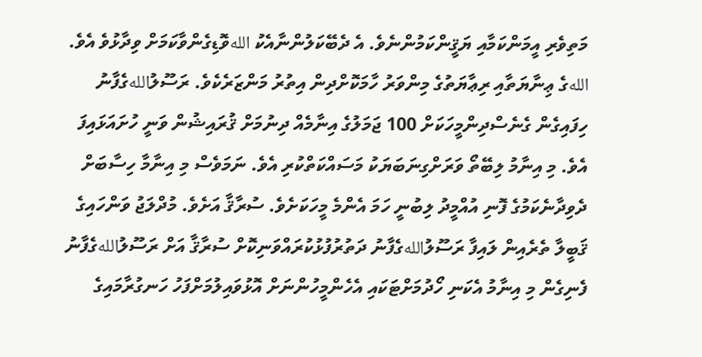މަތިވެރި އީމަންކަމާއި ޔަޤީންކަމުންނެވެ. އެ ދެބޭކަލުންނާއެކު اللهވޮޑިގެންވާކަމަށް ވިދާޅުވެ އެވެ.
اللهގެ ޢިނާޔަތާއި ރިޢާޔަތުގެ މިންވަރު ހާމަކޮށްދިން އިތުރު މަންޒަރެކެވެ. ރަސޫލުاللهގެފާނު ހިފައިގެން ގެނެސްދިންމީހަކަށް 100 ޖަމަލުގެ އިނާމެއް ދިނުމަށް ޤުރައިޝުން ވަނީ ހުށައަޅައިފަ އެވެ. މި އިނާމު ލިބޭތޯ ވަރަށްގިނަބަޔަކު މަސައްކަތްކުރި އެވެ. ނަމަވެސް މި އިނާމާ ހިސާބަށް ދެވިދާނެކަމުގެ ފޮނި އުއްމީދު ލިބުނީ ހަމަ އެންމެ މީހަކަށެވެ. ސުރާޤާ އަށެވެ. މުދްލަޖު ވަންހައިގެ ޤަބީލާ ތެރެއިން ލައިފާ ރަސޫލުاللهގެފާނު ދަތުރުފުޅުކުރައްވަނިކޮށް ސުރާޤާ އަށް ރަސޫލުاللهގެފާނު ފެނިގެން މި އިނާމު އެކަނި ހޯދުމަށްޓަކައި އެހެންމީހުންނަށް އޮޅުވައިލުމަށްފަހު ހަނގުރާމައިގެ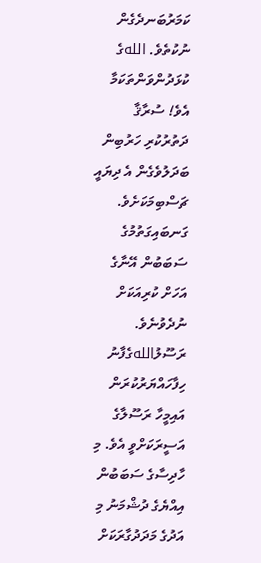ކަމަރުބަނދެގެން ނުކުތެވެ. اللهގެ ކުޅަދުންވަންތަކަމާ އެވެ! ސުރާޤާ ދަތުރުކުރި ހަރުބިން ބަދަލުވެގެން އެ ދިޔައީ ޗަސްބިމަކަށެވެ. ގަނބައިގަތުމުގެ ސަބަބުން އޭނާގެ އަހަށް ކުރިއަކަށް ނުދެވުނެވެ. ރަސޫލުاللهގެފާނު ހިފާހައްޔަރުކުރަން އައިމީހާ ރަސޫލާގެ އަސީރަކަށްވީ އެވެ. މި ހާދިސާގެ ސަބަބުން އިއްޔެގެ ދުޝްމަނު މި އަދުގެ މަދަދުގާރަކަށް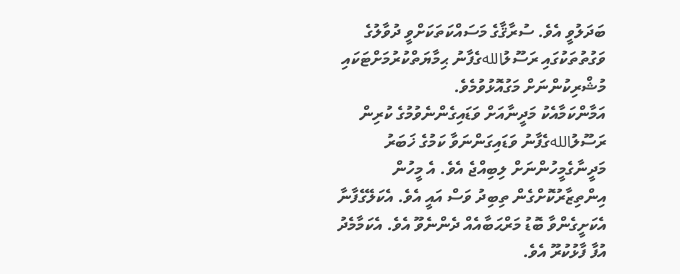ބަދަލުވީ އެވެ. ސުރާޤާގެ މަސައްކަތަކަށްވީ ދުވާލުގެ ވަގުތުތަކުގައި ރަސޫލުاللهގެފާނު ޙިމާޔަތްކުރުމަށްޓަކައި މުޝްރިކުންނަށް މަގުއޮޅުވުމެވެ.
އަމާންކަމާއެކު މަދީނާއަށް ވަޑައިގެންނެވުމުގެ ކުރިން ރަސޫލުاللهގެފާނު ވަޑައިގަންނަވާ ކަމުގެ ޚަބަރު މަދީނާގެމީހުންނަށް ލިބިއްޖެ އެވެ. އެ މީހުން އިންތިޒާރުކޮށްގެން ތިބިދު ވަސް އައީ އެވެ. އެކަލޭގެފާނާ އެކަށީގެންވާ ބޮޑު މަރްޙަބާއެއް ދެންނެވޫ އެވެ. އެކަމާމެދު އުފާ ފާޅުކުރޫ އެވެ.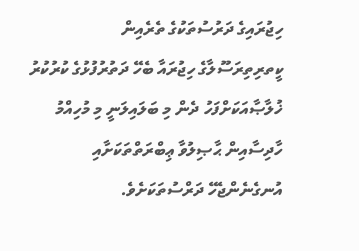ހިޖުރައިގެ ދަރުސުތަކުގެ ތެރެއިން
ކީތރިތިރަސޫލާގެ ހިޖުރައާ ބެހޭ ދަތުރުފުޅުގެ ކުރުކުރު ޚުލާޞާއަކަށްފަހު ދެން މި ބަލައިލަނީ މި މުހިއްމު ހާދިސާއިން ޙާޞިލުވާ ޢިބްރަތްތަކަށާއި އުނގެނެންޖެހޭ ދަރްސުތަކަށެވެ.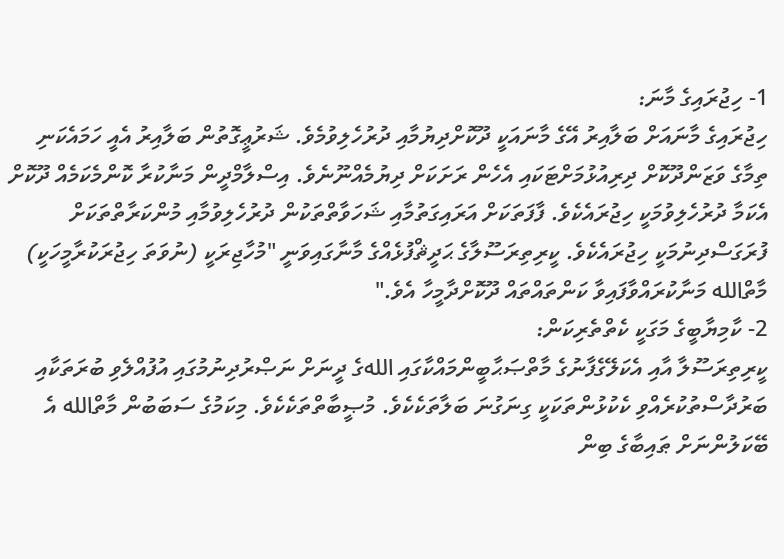1- ހިޖުރައިގެ މާނަ:
ހިޖުރައިގެ މާނައަށް ބަލާއިރު އޭގެ މާނައަކީ ދޫކޮށްދިޔުމާއި ދުރުހެލިވުމެވެ. ޝަރުޢީގޮތުން ބަލާއިރު އެއީ ހަމައެކަނި ތިމާގެ ވަޒަންދޫކޮށް ދިރިއުޅުމަށްޓަކައި އެހެން ރަށަކަށް ދިޔުމެއްނޫނެވެ. އިސްލާމްދީން މަނާކުރާ ކޮންމެކަމެއް ދޫކޮށް އެކަމާ ދުރުހެލިވުމަކީ ހިޖުރައެކެވެ. ފާފަތަކަށް އަރައިގަތުމާއި ޝަހަވާތްތަކުން ދުރުހެލިވުމާއި މުންކަރާތްތަކަށް ފުރަގަސްދިނުމަކީ ހިޖުރައެކެވެ. ކީރިތިރަސޫލާގެ ޙަދީޘްފުޅެއްގެ މާނާގައިވަނީ "މުހާޖިރަކީ (ނުވަތަ ހިޖުރަކުރާމީހަކީ) މާތްالله މަނާކުރައްވާފައިވާ ކަންތައްތައް ދޫކޮށްދާމީހާ އެވެ."
2- ކާމިޔާބީގެ މަގަކީ ކެތްތެރިކަން:
ކީރިތިރަސޫލާ އާއި އެކަލޭގެފާނުގެ މާތްޞަޙާބީންމައްކާގައި اللهގެ ދީނަށް ނަޞްރުދިނުމުގައި އުފުއްލެވި ބުރަތަކާއި ބަރުދާސްތުކުރެއްވި ކެކުޅުންތަކަކީ ގިނަގުނަ ބަލާތަކެކެވެ. މުޞީބާތްތަކެކެވެ. މިކަމުގެ ސަބަބުން މާތްالله އެ ބޭކަލުންނަށް ޠައިބާގެ ބިން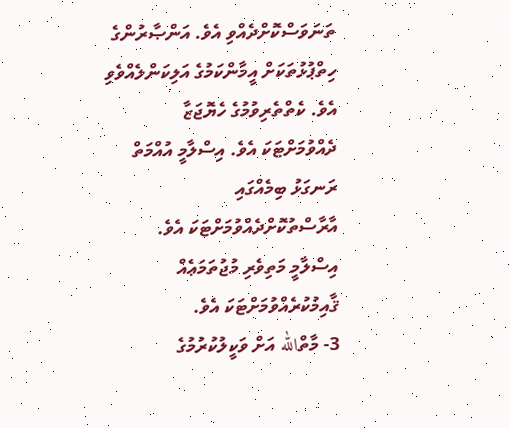ތަނަވަސްކޮށްދެއްވި އެވެ. އަންޞާރުންގެ ހިތްޕުޅުތަކަށް އީމާންކަމުގެ އަލިކަންލެއްވެވި އެވެ. ކެތްތެރިވުމުގެ ހެޔޮޖަޒާ ދެއްވުމަށްޓަކަ އެވެ. އިސްލާމީ އުއްމަތް ރަނގަޅު ބިމެއްގައި އާރާސްތުކޮށްދެއްވުމަށްޓަކަ އެވެ. އިސްލާމީ މަތިވެރި މުޖުތަމަޢެއް ޤާއިމުކުރެއްވުމަށްޓަކަ އެވެ.
3- މާތްالله އަށް ވަކީލުކުރުމުގެ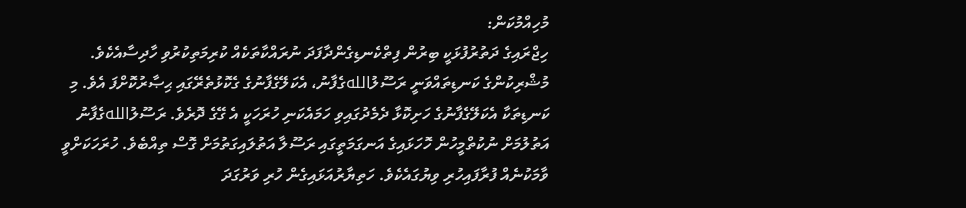މުހިއްމުކަން:
ހިޖްރައިގެ ދަތުރުފުޅަކީ ބިރުން ފިތްކެނޑިގެންދާފަދަ ނުރައްކާތަކެއް ކުރިމަތިކުރުވި ހާދިސާއެކެވެ. މުޝްރިކުންގެ ކަނޑިތައްވަނީ ރަސޫލުاللهގެފާނު، އެކަލޭގެފާނުގެ ގެކޮޅުތެރޭގައި ޙިޞާރުކޮށްފަ އެވެ. މި ކަނޑިތަކާ އެކަލޭގެފާނުގެ ހަށިކޮޅާ ދެމެދުގައިވި ހަމައެކަނި ހުރަހަކީ އެ ގޭގެ ދޮރެވެ. ރަސޫލުاللهގެފާނު އަތުލުމަށް ނުކުތްމީހުން ހޮހަޅައިގެ އަނގަމަތީގައި ރަސޫލާ އަތުލައިގަތުމަށް ގޮސް ތިއްބެވެ. ހުރަހަކަށްވީ ވާމަކުނެއް ފުރާފައިހުރި ވިޔުގައެކެވެ. ހަތިޔާރުއަޅައިގެން ހުރި ވަރުގަދަ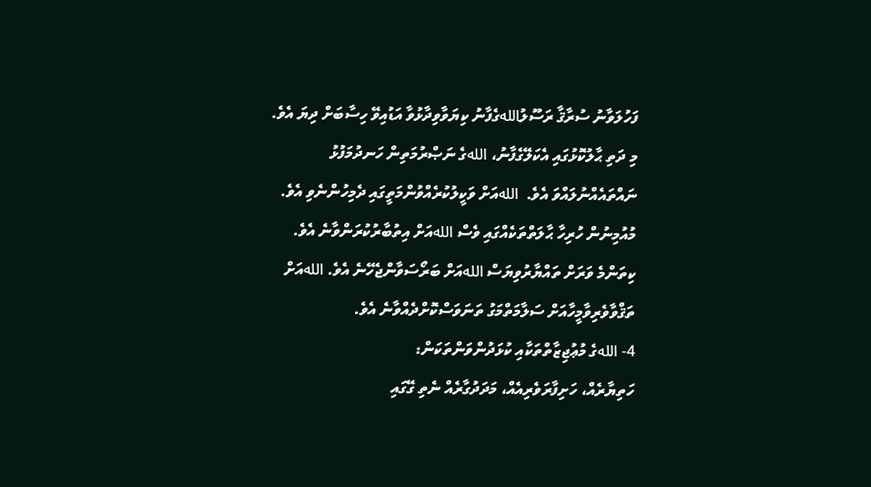ފަހުލަވާނު ސުރާޤާ ރަސޫލުاللهގެފާނު ކިޔަވާވިދާޅުވާ އަޑުއިވޭ ހިސާބަށް ދިޔަ އެވެ. މި ދަތި ޙާލުކޮޅުގައި އެކަލޭގެފާނު، اللهގެ ނަޞްރުމަތިން ހަނދުމަފުޅު ނައްތައެއްނުލައްވަ އެވެ.  اللهއަށް ވަކީލުކުރެއްވުންމަތީގައި ދެމިހުންނެވި އެވެ. މުއުމިނުން ހުރިހާ ޙާލަތްތަކެއްގައި ވެސް اللهއަށް އިތުބާރުކުރަންވާނެ އެވެ. ކިތަންމެ ވަރަށް ތައްޔާރުވިޔަސް اللهއަށް ބަރޯސަވާންޖެހޭނެ އެވެ. اللهއަށް ތަޤްވާވެރިވާމީހާއަށް ސަލާމަތްމަގު ތަނަވަސްކޮށްދެއްވާނެ އެވެ.
4- اللهގެ މުޢުޖިޒާތްތަކާއި ކުޅަދުންވަންތަކަން:
ހަތިޔާރެއް، ހަށިފާރަވެރިއެއް، މަދަދުގާރެއް ނެތި ގޭގައި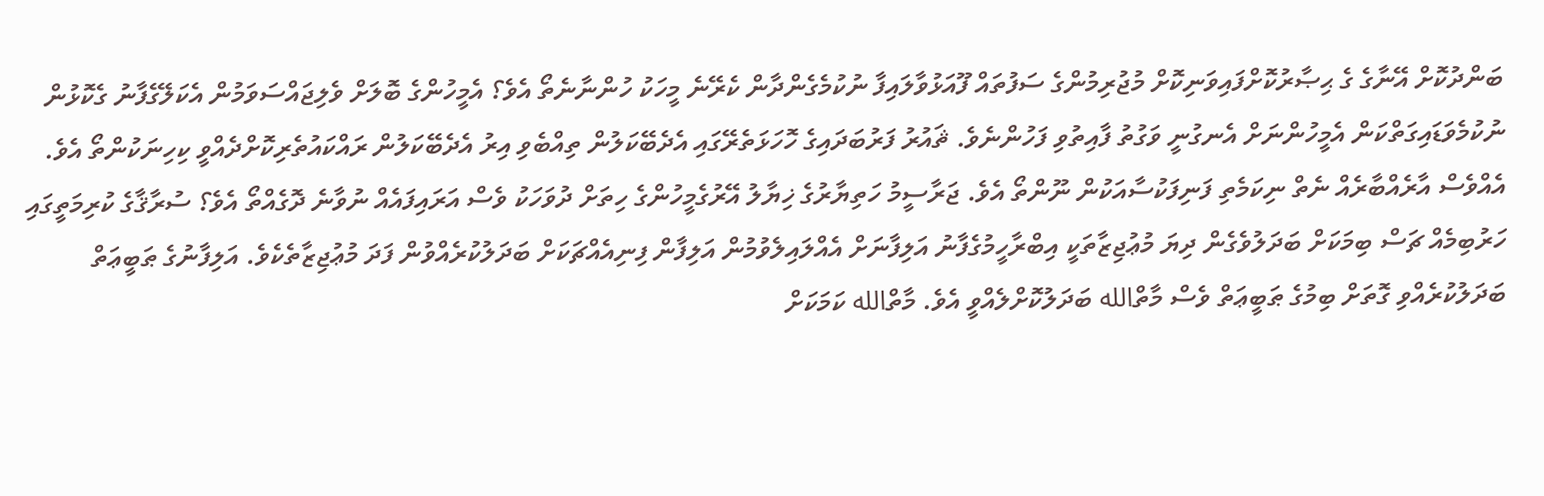ބަންދުކޮށް އޭނާގެ ގެ ޙިޞާރުކޮށްފައިވަނިކޮށް މުޖުރިމުންގެ ސަފުތައް ފޫއަޅުވާލައިފާ ނުކުމެގެންދާން ކެރޭނެ މީހަކު ހުންނާނެތޯ އެވެ؟ އެމީހުންގެ ބޮލަށް ވެލިޖައްސަވަމުން އެކަލޭގެފާނު ގެކޮޅުން ނުކުމެވަޑައިގަތްކަން އެމީހުންނަށް އެނގުނީ ވަގުތު ފާއިތުވި ފަހުންނެވެ. ޘައުރު ފަރުބަދައިގެ ހޮހަޅަތެރޭގައި އެދެބޭކަލުން ތިއްބެވި އިރު އެދެބޭކަލުން ރައްކައުތެރިކޮށްދެއްވީ ކިހިނަކުންތޯ އެވެ. އެއްވެސް އާރެއްބާރެއް ނެތް ނިކަމެތި ފަނިފަކުސާއަކުން ނޫންތޯ އެވެ. ޖަރާސީމު ހަތިޔާރުގެ ޚިޔާލު އޭރުގެމީހުންގެ ހިތަށް ދުވަހަކު ވެސް އަރައިފައެއް ނުވާނެ ދޮގެއްތޯ އެވެ؟ ސުރާޤާގެ ކުރިމަތީގައި ހަރުބިމެއް ޗަސް ބިމަކަށް ބަދަލުވެގެން ދިޔަ މުޢުޖިޒާތަކީ އިބްރާހީމުގެފާނު އަލިފާނަށް އެއްލައިލެވުމުން އަލިފާން ފިނިއެއްޗަކަށް ބަދަލުކުރެއްވުން ފަދަ މުޢުޖިޒާތެކެވެ. އަލިފާނުގެ ޠަބީޢަތް ބަދަލުކުރެއްވި ގޮތަށް ބިމުގެ ޠަބީޢަތް ވެސް މާތްالله ބަދަލުކޮށްލެއްވީ އެވެ. މާތްالله ކަމަކަށް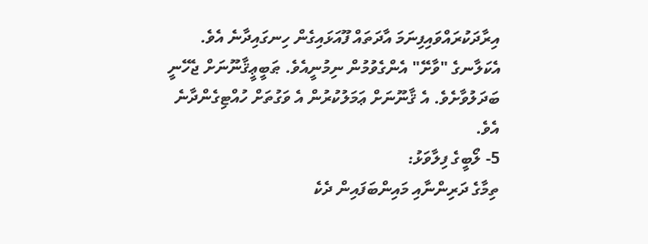އިރާދަކުރައްވައިފިނަމަ އާދަތައް ފޫއަޅައިގެން ހިނގައިދާނެ އެވެ. އެކަލާނގެ "ވާށޭ" އެންގެވުމުން ނިމުނީއެވެ. ޠަބީޢީޤާނޫނަށް ޖެހޭނީ ބަދަލުވާށެވެ. އެ ޤާނޫނަށް ޢަމަލުކުރުން އެ ވަގުތަށް ހުއްޓިގެންދާނެ އެވެ.
5- ލޯބީގެ ފިލާވަޅު:
ތިމާގެ ދަރިންނާއި މައިންބަފައިން ދެކެ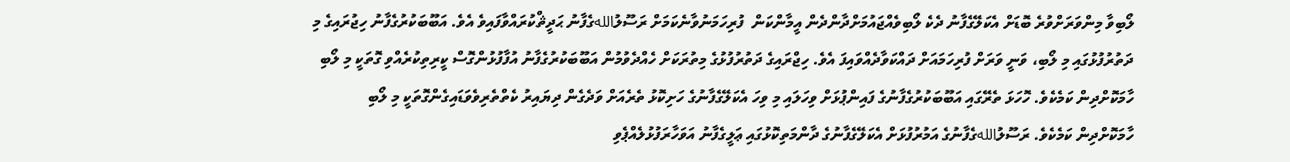ލޯބިވާ މިންވަރަށްވުރެ ބޮޑަށް އެކަލޭގެފާނު ދެކެ ލޯބިވެއްޖައުމަށްދާންދެން އީމާންކަން  ފުރިހަމަނުވާނެކަމަށް ރަސޫލުاللهގެފާނު ޙަދީޘްކުރައްވާފައިވެ އެވެ. އަބޫބަކުރުގެފާނު ހިޖުރައިގެ މި ދަތުރުފުޅުގައި މި ލޯބި، ވަނީ ވަރަށް ފުރިހަމައަށް ދައްކަވާދެއްވައިފަ އެވެ. ހިޖްރައިގެ ދަތުރުފުޅުގެ މިތުރަކަށް ހެއްދެވުމުން އަބޫބަކުރުގެފާނު އުފާފުޅުންގޮސް ކީރިތިކުރެއްވި ގޮތަކީ މި ލޯބި ހާމަކޮށްދިން ކަމެކެވެ. ހޮހަޅަ ތެރޭގައި އަބޫބަކުރުގެފާނުގެ ފައިންޕުޅަށް ވިހަލައި މި ވިހަ އެކަލޭގެފާނުގެ ހަށިކޮޅު ތެރެއަށް ވަދެގެން ދިޔައިރު ކެތްތެރިވެވަޑައިގެންގޮތަކީ މި ލޯބި ހާމަކޮށްދިން ކަމެކެވެ. ރަސޫލުاللهގެފާނުގެ އަމުރުފުޅަށް އެކަލޭގެފާނުގެ ދާންމަތިކޮޅުގައި ޢަލީގެފާނު އަވަހާރަފުޅުލެއްޕެވި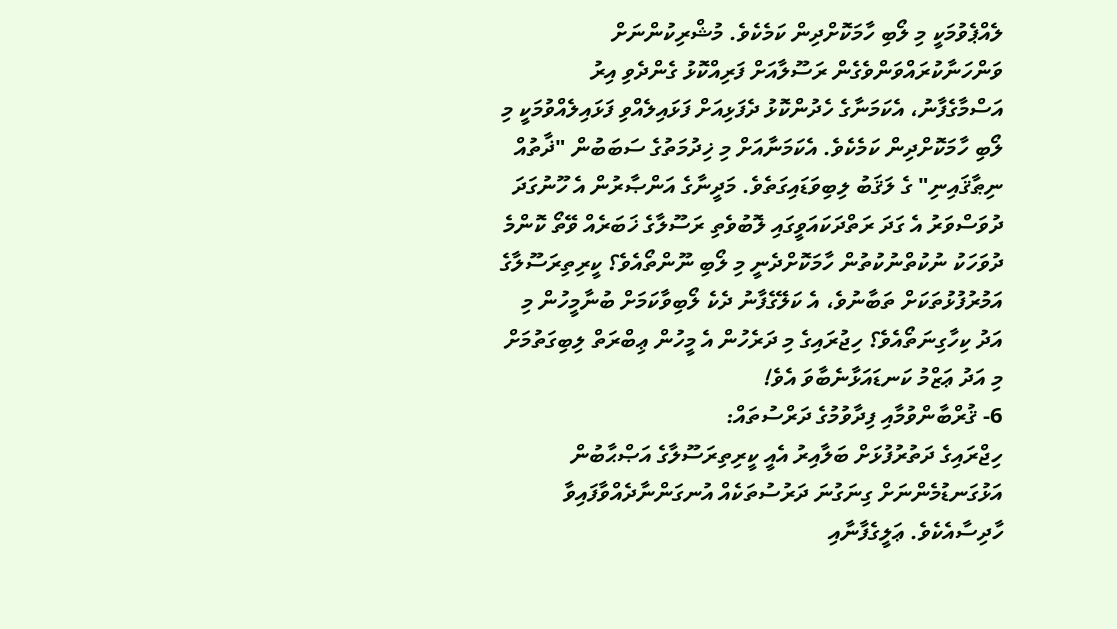ލެއްޕެވުމަކީ މި ލޯބި ހާމަކޮށްދިން ކަމެކެވެ. މުޝްރިކުންނަށް ވަންހަނާކުރައްވަންވެގެން ރަސޫލާއަށް ފަރިއްކޮޅު ގެންދެވި އިރު އަސްމާގެފާނު، އެކަމަނާގެ ހެދުންކޮޅު ދެފަޅިއަށް ފަޅައިލެއްވި ފަޅައިލެއްވުމަކީ މި ލޯބި ހާމަކޮށްދިން ކަމެކެވެ. އެކަމަނާއަށް މި ޚިދުމަތުގެ ސަބަބުން "ޛާތުއް ނިޠާޤައިނި" ގެ ލަޤަބު ލިބިވަޑައިގަތެވެ. މަދީނާގެ އަންޞާރުން އެ ހޫނުގަދަ ދުވަސްވަރު އެ ގަދަ ރަތްދަކައަވީގައި ލޮބުވެތި ރަސޫލާގެ ޚަބަރެއް ވޭތޯ ކޮންމެ ދުވަހަކު ނުކުތްނުކުތުން ހާމަކޮށްދެނީ މި ލޯބި ނޫންތޯއެވެ؟ ކީރިތިރަސޫލާގެ އަމުރުފުޅުތަކަށް ތަބާނުވެ، އެ ކަލޭގެފާނު ދެކެ ލޯބިވާކަމަށް ބުނާމީހުން މި އަދު ކިހާގިނަތޯއެވެ؟ ހިޖުރައިގެ މި ދަރެހުން އެ މީހުން ޢިބްރަތް ލިބިގަތުމަށް މި އަދު ޢަޒްމު ކަނޑައަޅާނެބާވަ އެވެ!
6- ޤުރްބާންވުމާއި ފިދާވުމުގެ ދަރްސުތައް:
ހިޖްރައިގެ ދަތުރުފުޅަށް ބަލާއިރު އެއީ ކީރިތިރަސޫލާގެ އަޞްޙާބުން އަޅުގަނޑުމެންނަށް ގިނަގުނަ ދަރުސުތަކެއް އުނގަންނާދެއްވާފައިވާ ހާދިސާއެކެވެ. ޢަލީގެފާނާއި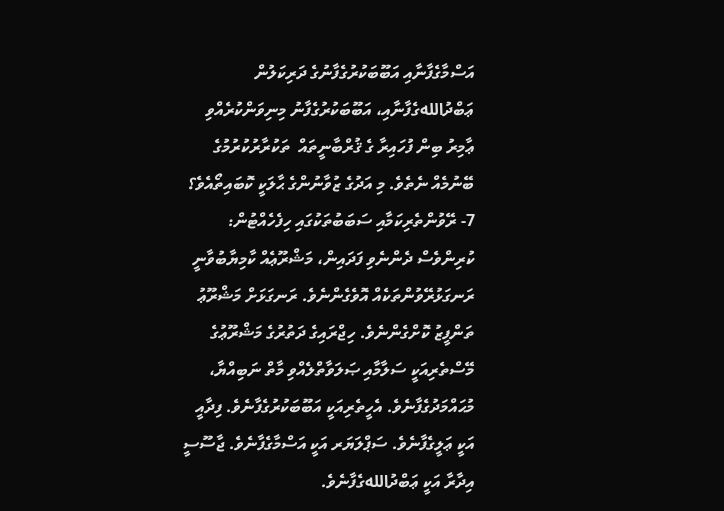އަސްމާގެފާނާއި އަބޫބަކުރުގެފާނުގެ ދަރިކަލުން ޢަބްދުاللهގެފާނާއި، އަބޫބަކުރުގެފާނު މިނިވަންކުރެއްވި ޢާމިރު ބިން ފުހައިރާ ގެ ޤުރްބާނީތައް  ތަކުރާރުކުރުމުގެ ބޭނުމެއް ނެތެވެ. މި އަދުގެ ޒުވާނުންގެ ޙާލަކީ ކޮބައިތޯއެވެ؟
7- ރޭވުންތެރިކަމާއި ސަބަބުތަކުގައި ހިފެހެއްޓުން:
ކުރިންވެސް ދެންނެވި ފަދައިން، މަޝްރޫޢެއް ކާމިޔާބުވާނީ ރަނގަޅުރޭވުންތަކެއް އޮވެގެންނެވެ. ރަނގަޅަށް މަޝްރޫޢު ތަންފީޒު ކޮށްގެންނެވެ. ހިޖްރައިގެ ދަތުރުގެ މަޝްރޫޢުގެ މޭސްތެރިއަކީ ސަލާމާއި ޞަލަވާތްލެއްވި މާތް ނަބިއްޔާ، މުޙައްމަދުގެފާނެވެ. އެހީތެރިއަކީ އަބޫބަކުރުގެފާނެވެ. ފިދާއީ އަކީ ޢަލީގެފާނެވެ. ސަޕްލަޔަރ އަކީ އަސްމާގެފާނެވެ. ޖާސޫސީ އިދާރާ އަކީ ޢަބްދުاللهގެފާނެވެ.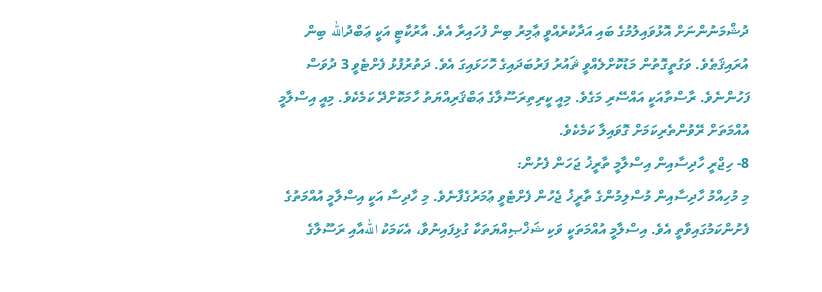ދުޝްމަނުންނަށް އޮޅުވައިލުމުގެ ބައި އަދާކުރެއްވީ ޢާމިރު ބިން ފުހައިރާ އެވެ. އާރުކާޓީ އަކީ ޢަބްދުالله ބިން އުރައިޤަޠެވެ. ވަގުތީގޮތުން މަޑުކޮށްލެއްވީ ޘައުރު ފަރުބަދައިގެ ހޮހަޅައިގަ އެވެ. ދަތުރުފުޅު ފެށްޓެވީ 3 ދުވަސް ފަހުންނެވެ. ރާސްތާއަކީ އައްސޭރި މަގެވެ. މިއީ ކީރިތިރަސޫލާގެ ޢަބްޤަރިއްޔަތު ހާމަކޮށްދޭ ކަމެކެވެ. މިއީ އިސްލާމީ އުއްމަތަށް ރޭވުންތެރިކަމަށް ގޮވައިލާ ކަމެކެވެ.
8- ހިޖްރީ ހާދިސާއިން އިސްލާމީ ތާރީޚު ޖަހަން ފެށުން:
މި މުހިއްމު ހާދިސާއިން މުސްލިމުންގެ ތާރީޚު ޖެހުން ފެށްޓެވީ ޢުމަރުގެފާނެވެ. މި ހާދިސާ އަކީ އިސްލާމީ އުއްމަތުގެ ފެށުންކަމުގައިވާތީ އެވެ. އިސްލާމީ އުއްމަތަކީ ވަކި ޝަޚްޞިއްޔަތަކާ ގުޅިފައިނުވާ، އެކަމަކު اللهއާއި ރަސޫލާގެ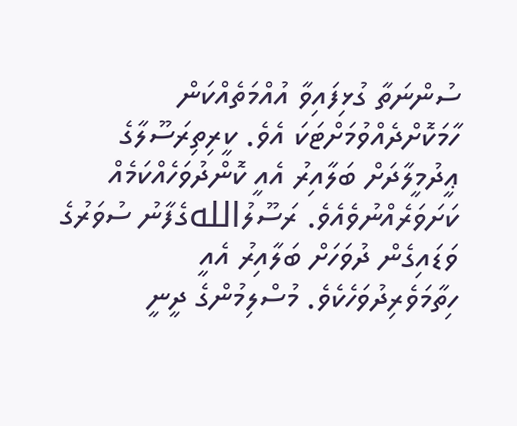ސުންނަތާ ގުޅިފައިވާ އުއްމަތެއްކަން ހާމަކޮށްދެއްވުމަށްޓަކަ އެވެ. ކީރިތިރަސޫލާގެ ޢީދުމީލާދަށް ބަލާއިރު އެއީ ކޮންދުވަހެއްކަމެއް ކަށަވަރެއްނުވެއެވެ. ރަސޫލުاللهގެފާނު ސުވަރުގެ ވަޑައިގެން ދުވަހަށް ބަލާއިރު އެއީ ހިތާމަވެރިދުވަހެކެވެ. މުސްލިމުންގެ ދީނީ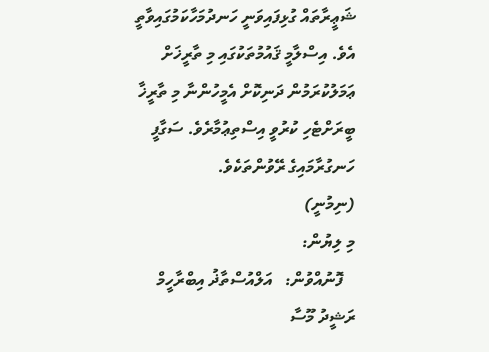ޝަޢީރާތައް ގުޅިފައިވަނީ ހަނދުމަހާކަމުގައިވާތީ އެވެ. އިސްލާމީ ޤައުމުތަކުގައި މި ތާރީޚަށް ޢަމަލުކުރަމުން ދަނިކޮށް އެމީހުންނާ މި ތާރީޚާ ބީރަށްޓެހި ކުރުވީ އިސްތިޢުމާރެވެ. ސަގާފީ ހަނގުރާމައިގެ ރޭވުންތަކެވެ.
(ނިމުނީ)
މި ލިޔުން:
   ފޮނުއްވުން:   އަލްއުސްތާޛު އިބްރާހީމް ރަޝީދު މޫސާ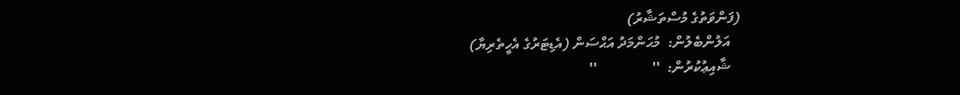(ފަންވަތުގެ މުސްތަޝާރު)
   އަލުންބެލުން:  މުޙަންމަދު އަޙްސަން (އެޑިޓަރުގެ އެހީތެރިޔާ)
   ޝާއިޢުކުރުން:  ''               ''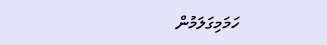ހަމަމިގަލަމުން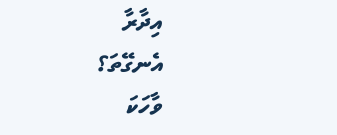އިދާރާ
އެނގޭތަ؟
ވާހަކަ